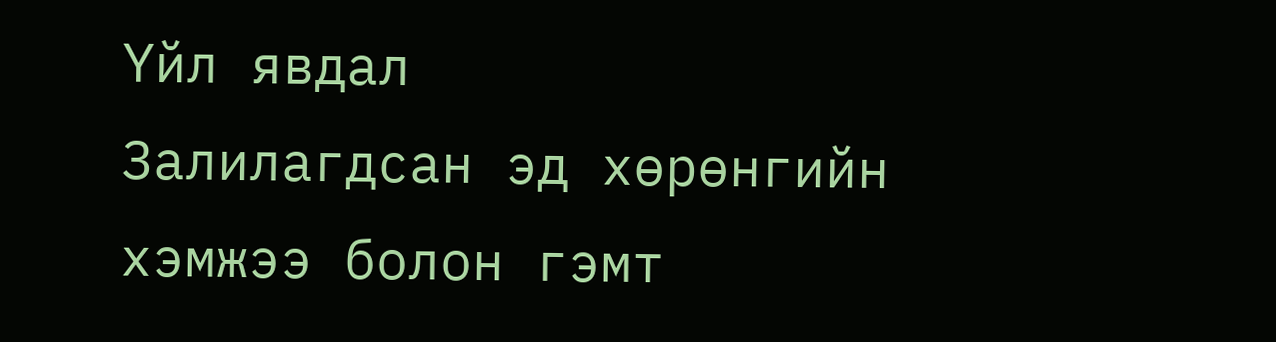Үйл явдал
Залилагдсан эд хөрөнгийн хэмжээ болон гэмт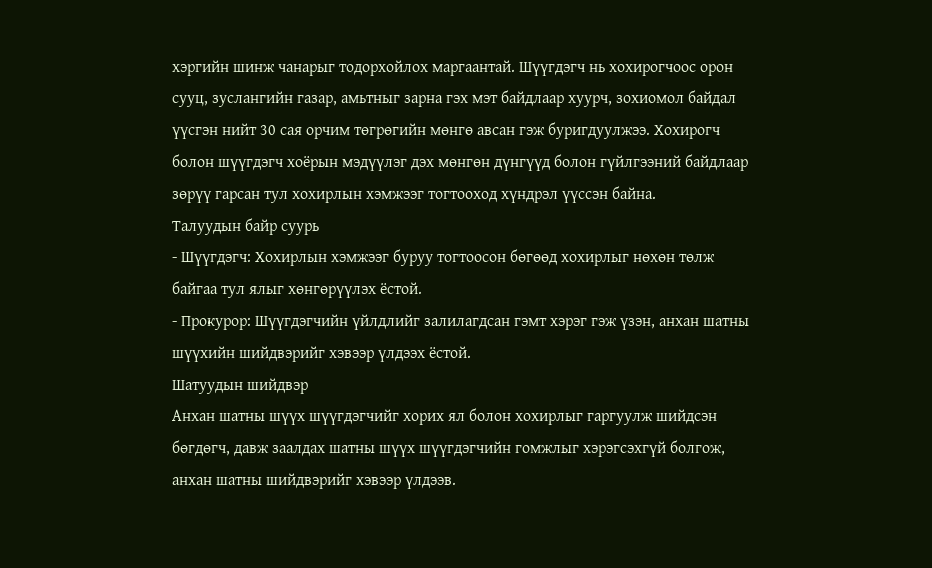хэргийн шинж чанарыг тодорхойлох маргаантай. Шүүгдэгч нь хохирогчоос орон сууц, зуслангийн газар, амьтныг зарна гэх мэт байдлаар хуурч, зохиомол байдал үүсгэн нийт 30 сая орчим төгрөгийн мөнгө авсан гэж буригдуулжээ. Хохирогч болон шүүгдэгч хоёрын мэдүүлэг дэх мөнгөн дүнгүүд болон гүйлгээний байдлаар зөрүү гарсан тул хохирлын хэмжээг тогтооход хүндрэл үүссэн байна.
Талуудын байр суурь
- Шүүгдэгч: Хохирлын хэмжээг буруу тогтоосон бөгөөд хохирлыг нөхөн төлж байгаа тул ялыг хөнгөрүүлэх ёстой.
- Прокурор: Шүүгдэгчийн үйлдлийг залилагдсан гэмт хэрэг гэж үзэн, анхан шатны шүүхийн шийдвэрийг хэвээр үлдээх ёстой.
Шатуудын шийдвэр
Анхан шатны шүүх шүүгдэгчийг хорих ял болон хохирлыг гаргуулж шийдсэн бөгдөгч, давж заалдах шатны шүүх шүүгдэгчийн гомжлыг хэрэгсэхгүй болгож, анхан шатны шийдвэрийг хэвээр үлдээв.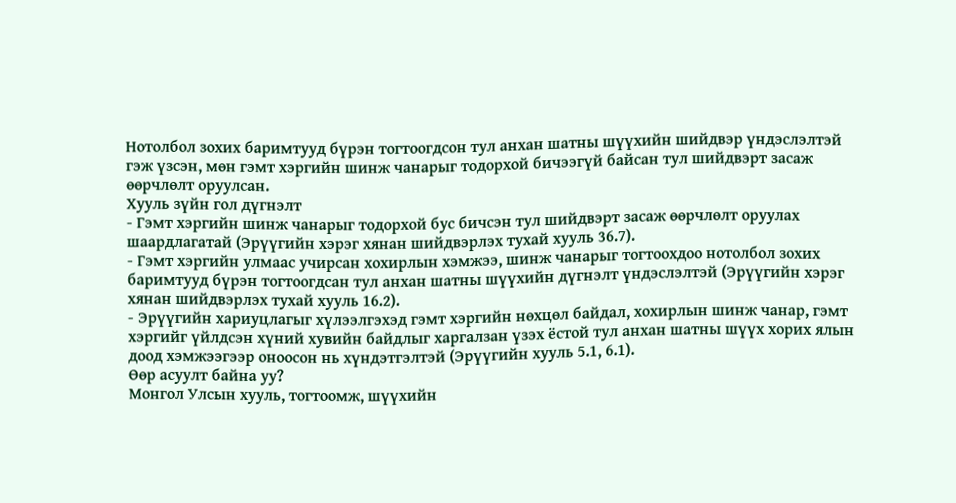Нотолбол зохих баримтууд бүрэн тогтоогдсон тул анхан шатны шүүхийн шийдвэр үндэслэлтэй гэж үзсэн, мөн гэмт хэргийн шинж чанарыг тодорхой бичээгүй байсан тул шийдвэрт засаж өөрчлөлт оруулсан.
Хууль зүйн гол дүгнэлт
- Гэмт хэргийн шинж чанарыг тодорхой бус бичсэн тул шийдвэрт засаж өөрчлөлт оруулах шаардлагатай (Эрүүгийн хэрэг хянан шийдвэрлэх тухай хууль 36.7).
- Гэмт хэргийн улмаас учирсан хохирлын хэмжээ, шинж чанарыг тогтоохдоо нотолбол зохих баримтууд бүрэн тогтоогдсан тул анхан шатны шүүхийн дүгнэлт үндэслэлтэй (Эрүүгийн хэрэг хянан шийдвэрлэх тухай хууль 16.2).
- Эрүүгийн хариуцлагыг хүлээлгэхэд гэмт хэргийн нөхцөл байдал, хохирлын шинж чанар, гэмт хэргийг үйлдсэн хүний хувийн байдлыг харгалзан үзэх ёстой тул анхан шатны шүүх хорих ялын доод хэмжээгээр оноосон нь хүндэтгэлтэй (Эрүүгийн хууль 5.1, 6.1).
Өөр асуулт байна уу?
Монгол Улсын хууль, тогтоомж, шүүхийн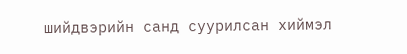шийдвэрийн санд суурилсан хиймэл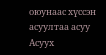оюунаас хүссэн асуултаа асуу
Асуух